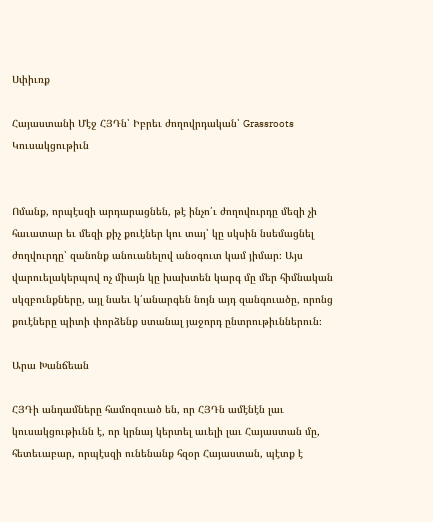Սփիւռք

Հայաստանի Մէջ ՀՅԴն՝ Իբրեւ ժողովրդական՝ Grassroots Կուսակցութիւն


Ոմանք, որպէսզի արդարացնեն, թէ ինչո՛ւ ժողովուրդը մեզի չի հաւատար եւ մեզի քիչ քուէներ կու տայ՝ կը սկսին նսեմացնել ժողվուրդը՝ զանոնք անուանելով անօգուտ կամ յիմար։ Այս վարուելակերպով ոչ միայն կը խախտեն կարգ մը մեր հիմնական սկզբունքները, այլ նաեւ կ՛անարգեն նոյն այդ զանգուածը, որոնց քուէները պիտի փորձենք ստանալ յաջորդ ընտրութիւններուն։

Արա Խանճեան

ՀՅԴի անդամները համոզուած են, որ ՀՅԴն ամէնէն լաւ կուսակցութիւնն է, որ կրնայ կերտել աւելի լաւ Հայաստան մը, հետեւաբար, որպէսզի ունենանք հզօր Հայաստան, պէտք է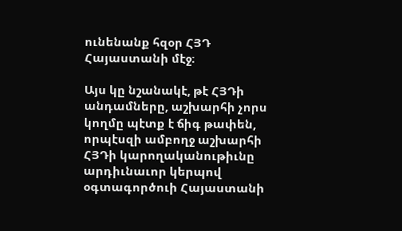ունենանք հզօր ՀՅԴ Հայաստանի մէջ։

Այս կը նշանակէ, թէ ՀՅԴի անդամները, աշխարհի չորս կողմը պէտք է ճիգ թափեն, որպէսզի ամբողջ աշխարհի ՀՅԴի կարողականութիւնը արդիւնաւոր կերպով օգտագործուի Հայաստանի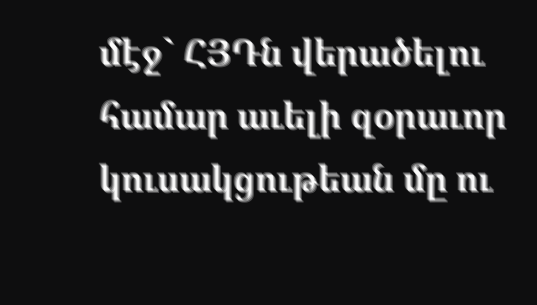մէջ` ՀՅԴն վերածելու համար աւելի զօրաւոր կուսակցութեան մը ու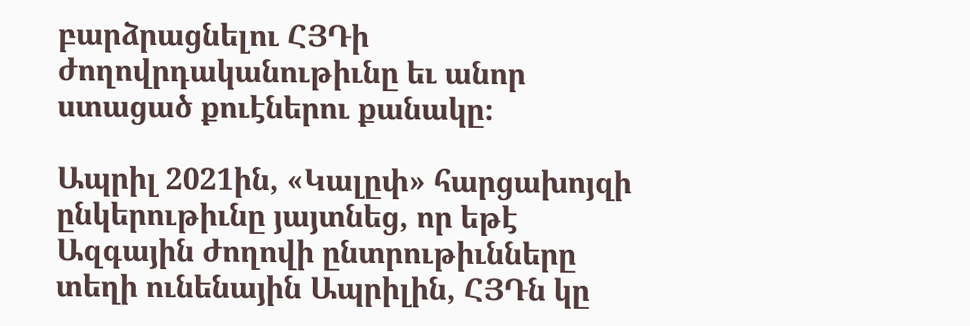բարձրացնելու ՀՅԴի ժողովրդականութիւնը եւ անոր ստացած քուէներու քանակը։

Ապրիլ 2021ին, «Կալըփ» հարցախոյզի ընկերութիւնը յայտնեց, որ եթէ Ազգային ժողովի ընտրութիւնները տեղի ունենային Ապրիլին, ՀՅԴն կը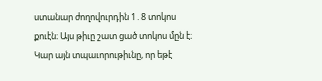ստանար ժողովուրդին 1․8 տոկոս քուէն։ Այս թիւը շատ ցած տոկոս մըն է։ Կար այն տպաւորութիւնը, որ եթէ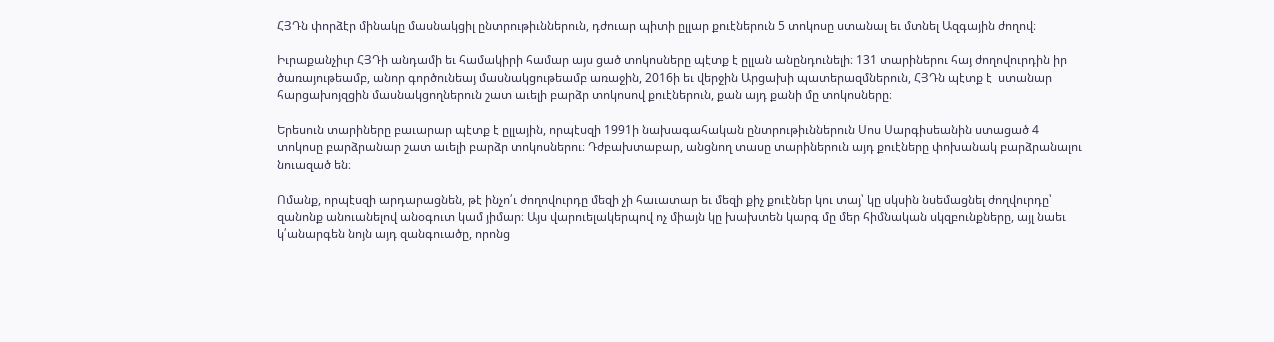ՀՅԴն փորձէր մինակը մասնակցիլ ընտրութիւններուն, դժուար պիտի ըլլար քուէներուն 5 տոկոսը ստանալ եւ մտնել Ազգային ժողով։

Իւրաքանչիւր ՀՅԴի անդամի եւ համակիրի համար այս ցած տոկոսները պէտք է ըլլան անընդունելի։ 131 տարիներու հայ ժողովուրդին իր ծառայութեամբ, անոր գործունեայ մասնակցութեամբ առաջին, 2016ի եւ վերջին Արցախի պատերազմներուն, ՀՅԴն պէտք է  ստանար հարցախոյզցին մասնակցողներուն շատ աւելի բարձր տոկոսով քուէներուն, քան այդ քանի մը տոկոսները։

Երեսուն տարիները բաւարար պէտք է ըլլային, որպէսզի 1991ի նախագահական ընտրութիւններուն Սոս Սարգիսեանին ստացած 4 տոկոսը բարձրանար շատ աւելի բարձր տոկոսներու։ Դժբախտաբար, անցնող տասը տարիներուն այդ քուէները փոխանակ բարձրանալու նուազած են։

Ոմանք, որպէսզի արդարացնեն, թէ ինչո՛ւ ժողովուրդը մեզի չի հաւատար եւ մեզի քիչ քուէներ կու տայ՝ կը սկսին նսեմացնել ժողվուրդը՝ զանոնք անուանելով անօգուտ կամ յիմար։ Այս վարուելակերպով ոչ միայն կը խախտեն կարգ մը մեր հիմնական սկզբունքները, այլ նաեւ կ՛անարգեն նոյն այդ զանգուածը, որոնց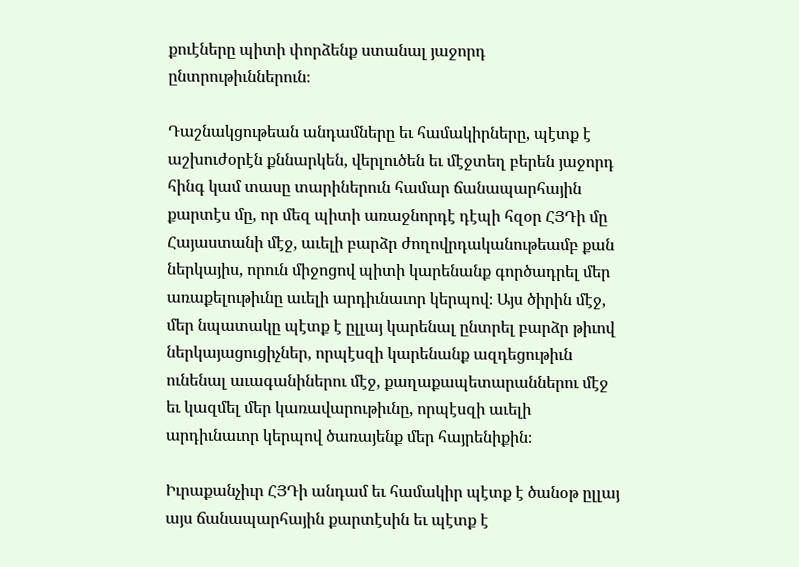քուէները պիտի փորձենք ստանալ յաջորդ ընտրութիւններուն։

Դաշնակցութեան անդամները եւ համակիրները, պէտք է աշխուժօրէն քննարկեն, վերլուծեն եւ մէջտեղ բերեն յաջորդ հինգ կամ տասը տարիներուն համար ճանապարհային քարտէս մը, որ մեզ պիտի առաջնորդէ դէպի հզօր ՀՅԴի մը Հայաստանի մէջ, աւելի բարձր ժողովրդականութեամբ քան ներկայիս, որուն միջոցով պիտի կարենանք գործադրել մեր առաքելութիւնը աւելի արդիւնաւոր կերպով։ Այս ծիրին մէջ, մեր նպատակը պէտք է ըլլայ կարենալ ընտրել բարձր թիւով ներկայացուցիչներ, որպէսզի կարենանք ազդեցութիւն ունենալ աւագանիներու մէջ, քաղաքապետարաններու մէջ եւ կազմել մեր կառավարութիւնը, որպէսզի աւելի արդիւնաւոր կերպով ծառայենք մեր հայրենիքին։

Իւրաքանչիւր ՀՅԴի անդամ եւ համակիր պէտք է ծանօթ ըլլայ այս ճանապարհային քարտէսին եւ պէտք է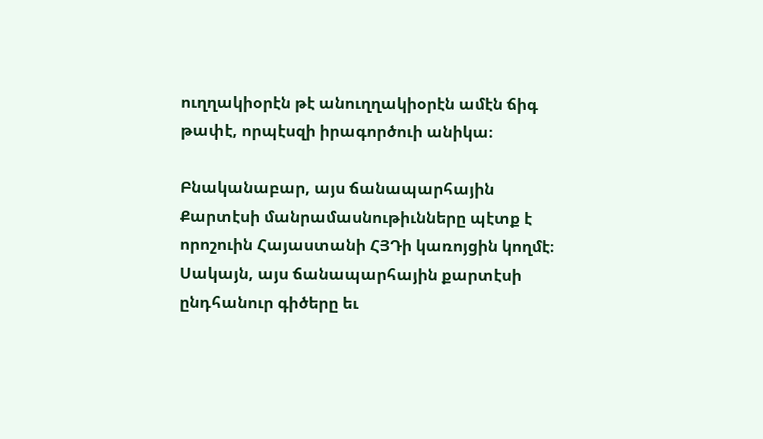ուղղակիօրէն թէ անուղղակիօրէն ամէն ճիգ թափէ, որպէսզի իրագործուի անիկա։

Բնականաբար, այս ճանապարհային Քարտէսի մանրամասնութիւնները պէտք է որոշուին Հայաստանի ՀՅԴի կառոյցին կողմէ։ Սակայն, այս ճանապարհային քարտէսի ընդհանուր գիծերը եւ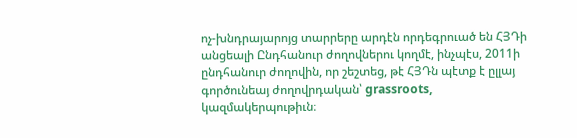ոչ-խնդրայարոյց տարրերը արդէն որդեգրուած են ՀՅԴի անցեալի Ընդհանուր ժողովներու կողմէ, ինչպէս, 2011ի ընդհանուր ժողովին, որ շեշտեց, թէ ՀՅԴն պէտք է ըլլայ գործունեայ ժողովրդական՝ grassroots, կազմակերպութիւն։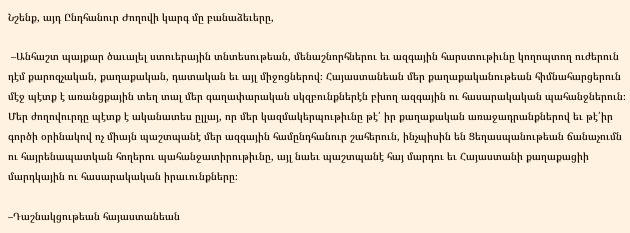Նշենք, այդ Ընդհանուր Ժողովի կարգ մը բանաձեւերը,

 –Անհաշտ պայքար ծաւալել ստուերային տնտեսութեան, մենաշնորհներու եւ ազգային հարստութիւնը կողոպտող ուժերուն դէմ քարոզչական, քաղաքական, դատական եւ այլ միջոցներով։ Հայաստանեան մեր քաղաքականութեան հիմնահարցերուն մէջ պէտք է առանցքային տեղ տալ մեր գաղափարական սկզբունքներէն բխող ազգային ու հասարակական պահանջներուն։ Մեր ժողովուրդը պէտք է ականատես ըլլայ, որ մեր կազմակերպութիւնը թէ՛ իր քաղաքական առաջադրանքներով եւ թէ՛իր գործի օրինակով ոչ միայն պաշտպանէ մեր ազգային համընդհանուր շահերուն, ինչպիսին են Ցեղասպանութեան ճանաչումն ու հայրենապատկան հողերու պահանջատիրութիւնը, այլ նաեւ պաշտպանէ հայ մարդու եւ Հայաստանի քաղաքացիի մարդկային ու հասարակական իրաւունքները։

–Դաշնակցութեան հայաստանեան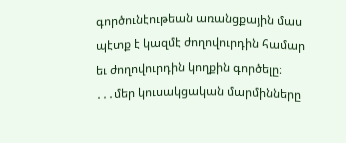գործունէութեան առանցքային մաս պէտք է կազմէ ժողովուրդին համար եւ ժողովուրդին կողքին գործելը։ ․․․մեր կուսակցական մարմինները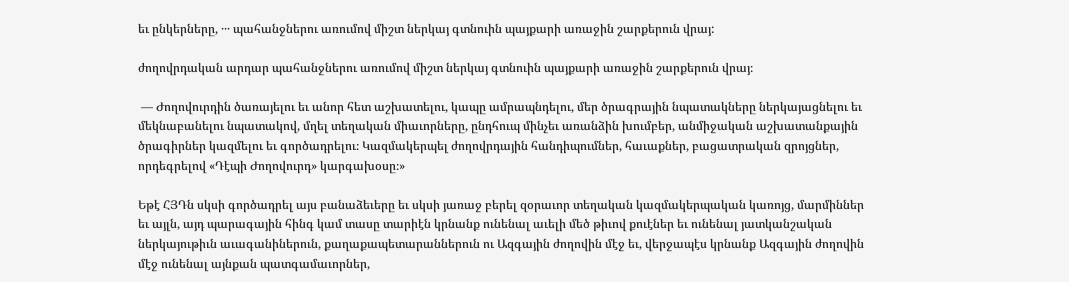եւ ընկերները, ․․․ պահանջներու առումով միշտ ներկայ գտնուին պայքարի առաջին շարքերուն վրայ:

ժողովրդական արդար պահանջներու առումով միշտ ներկայ գտնուին պայքարի առաջին շարքերուն վրայ։

 — Ժողովուրդին ծառայելու եւ անոր հետ աշխատելու, կապը ամրապնդելու, մեր ծրագրային նպատակները ներկայացնելու եւ մեկնաբանելու նպատակով, մղել տեղական միաւորները, ընդհուպ մինչեւ առանձին խումբեր, անմիջական աշխատանքային ծրագիրներ կազմելու եւ գործադրելու։ Կազմակերպել ժողովրդային հանդիպումներ, հաւաքներ, բացատրական զրոյցներ, որդեգրելով «Դէպի Ժողովուրդ» կարգախօսը։»

Եթէ ՀՅԴն սկսի գործադրել այս բանաձեւերը եւ սկսի յառաջ բերել զօրաւոր տեղական կազմակերպական կառոյց, մարմիններ եւ այլն, այդ պարագային հինգ կամ տասը տարիէն կրնանք ունենալ աւելի մեծ թիւով քուէներ եւ ունենալ յատկանշական ներկայութիւն աւագանիներուն, քաղաքապետարաններուն ու Ազգային ժողովին մէջ եւ, վերջապէս կրնանք Ազգային ժողովին մէջ ունենալ այնքան պատգամաւորներ,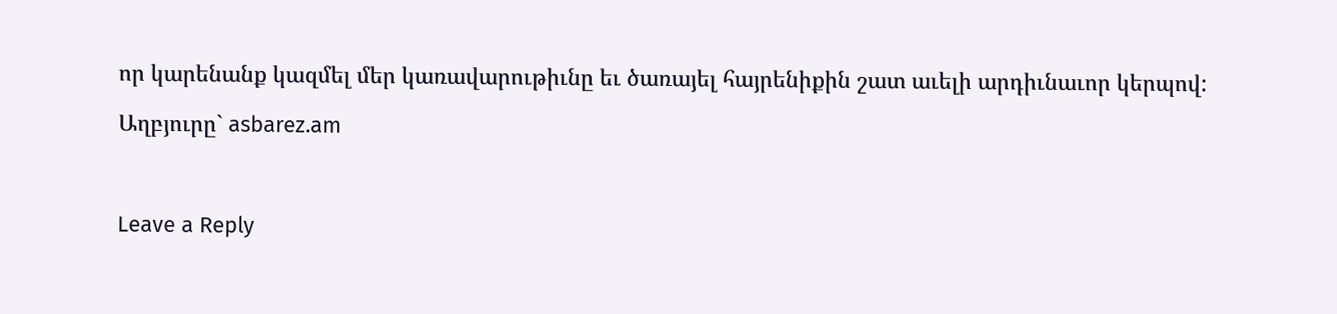որ կարենանք կազմել մեր կառավարութիւնը եւ ծառայել հայրենիքին շատ աւելի արդիւնաւոր կերպով:

Աղբյուրը` asbarez.am



Leave a Reply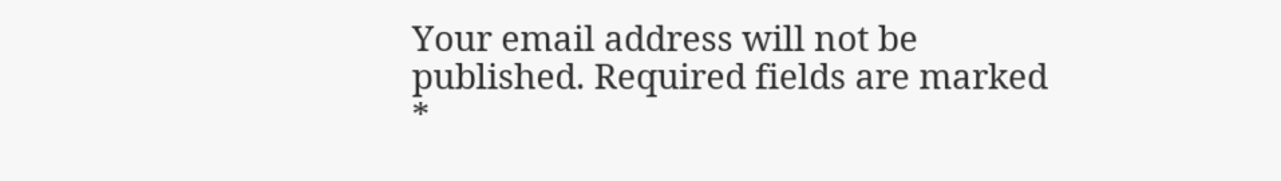Your email address will not be published. Required fields are marked *